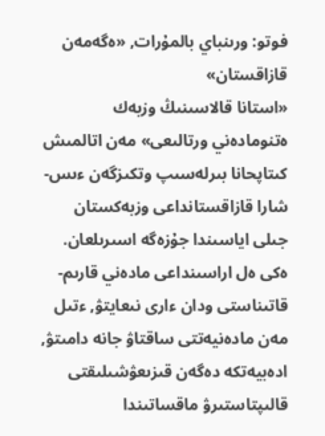فوتو: ورىنباي بالمۇرات, «ەگەمەن قازاقستان»
«استانا قالاسىنىڭ وزبەك ەتنومادەني ورتالىعى» مەن اتالمىش كىتاپحانا بىرلەسىپ وتكىزگەن ءىس-شارا قازاقستانداعى وزبەكستان جىلى اياسىندا جۇزەگە اسىرىلعان. ەكى ەل اراسىنداعى مادەني قارىم-قاتىناستى ودان ءارى نىعايتۋ, ءتىل مەن مادەنيەتتى ساقتاۋ جانە دامىتۋ, ادەبيەتكە دەگەن قىزىعۋشىلىقتى قالىپتاستىرۋ ماقساتىندا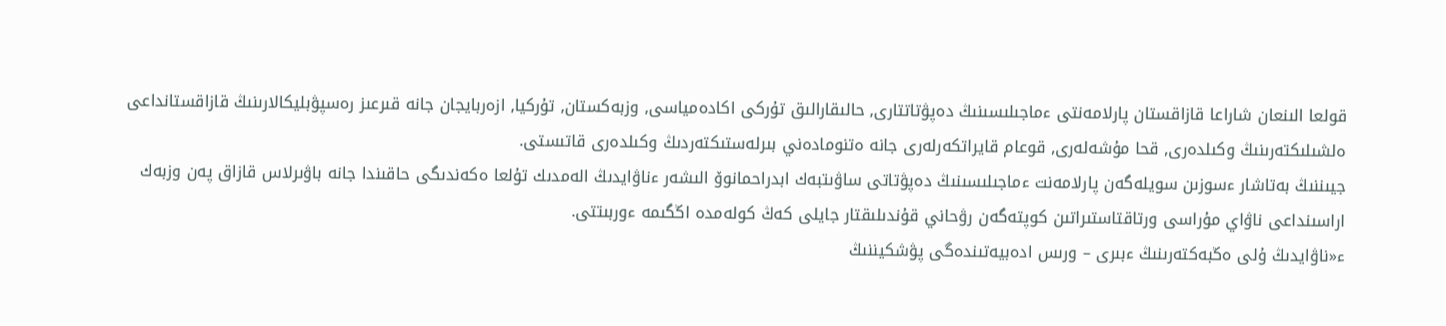قولعا الىنعان شاراعا قازاقستان پارلامەنتى ءماجىلىسىنىڭ دەپۋتاتتارى, حالىقارالىق تۇركى اكادەمياسى, وزبەكستان, تۇركيا, ازەربايجان جانە قىرعىز رەسپۋبليكالارىنىڭ قازاقستانداعى ەلشىلىكتەرىنىڭ وكىلدەرى, قحا مۇشەلەرى, قوعام قايراتكەرلەرى جانە ەتنومادەني بىرلەستىكتەردىڭ وكىلدەرى قاتىستى.
جيىننىڭ بەتاشار ءسوزىن سويلەگەن پارلامەنت ءماجىلىسىنىڭ دەپۋتاتى ساۋىتبەك ابدراحمانوۆ الىشەر ءناۋايدىڭ الەمدىك تۇلعا ەكەندىگى حاقىندا جانە باۋىرلاس قازاق پەن وزبەك اراسىنداعى ناۋاي مۇراسى ورتاقتاستىراتىن كوپتەگەن رۋحاني قۇندىلىقتار جايلى كەڭ كولەمدە اڭگىمە ءوربىتتى.
ء«ناۋايدىڭ ۇلى ەڭبەكتەرىنىڭ ءبىرى – ورىس ادەبيەتىندەگى پۋشكيننىڭ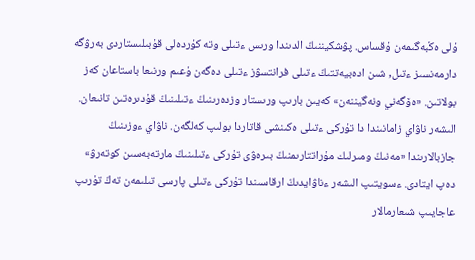ۇلى ەڭبەگىمەن ۇقساس. پۋشكيننىڭ الدىندا ورىس ءتىلى وتە كۇردەلى قۇبىلىستاردى بەرۋگە دارمەنسىز ءتىل, شىن ادەبيەتتىڭ ءتىلى فرانتسۋز ءتىلى دەگەن ۇعىم ورنىعا باستاعان كەز بولاتىن. «ەۆگەني ونەگيننەن» كەيىن بارىپ ورىستار وزدەرىنىڭ ءتىلىنىڭ قۇدىرەتىن تانىعان. الىشەر ناۋاي زامانىندا دا تۇركى ءتىلى ەكىنشى قاتاردا بولىپ كەلگەن. ناۋاي ءوزىنىڭ جازبالارىندا «مەنىڭ ومىرلىك مۇراتتارىمنىڭ بىرەۋى تۇركى ءتىلىنىڭ مارتەبەسىن كوتەرۋ» دەپ ايتادى. ءسويتىپ الىشەر ءناۋايدىڭ ارقاسىندا تۇركى ءتىلى پارسى تىلىمەن تەڭ تۇرىپ عاجايىپ شىعارمالار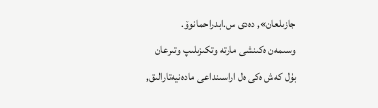جازىلعان», دەدى س.ابدراحمانوۆ.
وسىمەن ەكىنشى مارتە وتكىزىلىپ وتىرعان بۇل كەش ەكى ەل اراسىنداعى مادەنيەتارالىق,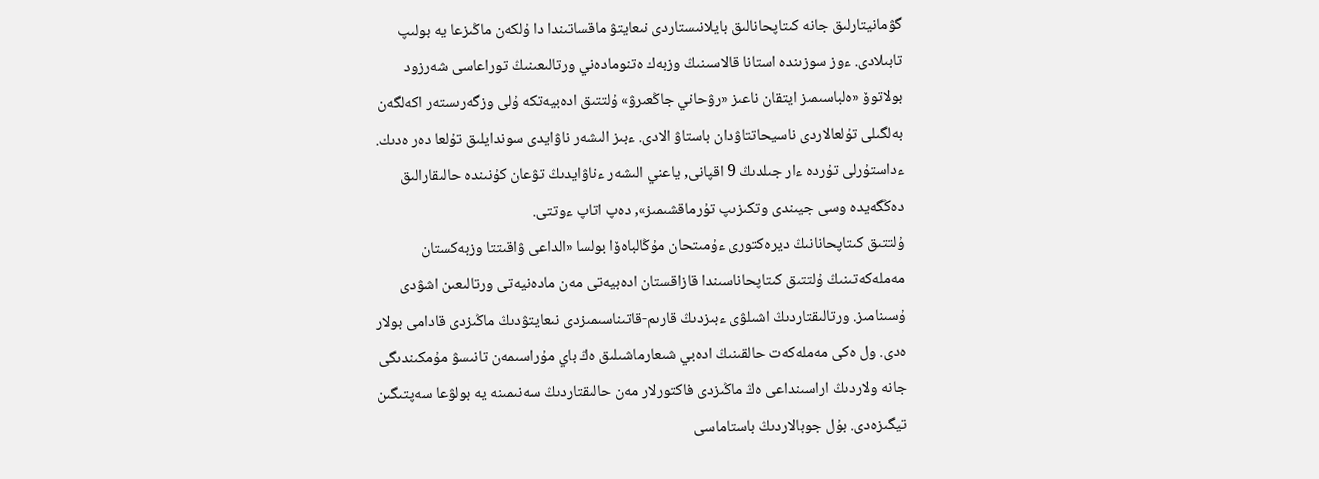گۋمانيتارلىق جانە كىتاپحانالىق بايلانىستاردى نىعايتۋ ماقساتىندا دا ۇلكەن ماڭىزعا يە بولىپ تابىلادى. ءوز سوزىندە استانا قالاسىنىڭ وزبەك ەتنومادەني ورتالىعىنىڭ توراعاسى شەرزود بولاتوۆ «ەلباسىمىز ايتقان ناعىز «رۋحاني جاڭعىرۋ» ۇلتتىق ادەبيەتكە ۇلى وزگەرىستەر اكەلگەن بەلگىلى تۇلعالاردى ناسيحاتتاۋدان باستاۋ الادى. ءبىز الىشەر ناۋايدى سوندايلىق تۇلعا دەر ەدىك. ءداستۇرلى تۇردە ءار جىلدىڭ 9 اقپانى, ياعني الىشەر ءناۋايدىڭ تۋعان كۇنىندە حالىقارالىق دەڭگەيدە وسى جيىندى وتكىزىپ تۇرماقشىمىز», دەپ اتاپ ءوتتى.
ۇلتتىق كىتاپحانانىڭ ديرەكتورى ءۇمىتحان مۇڭالباەۆا بولسا «الداعى ۋاقىتتا وزبەكستان مەملەكەتىنىڭ ۇلتتىق كىتاپحاناسىندا قازاقستان ادەبيەتى مەن مادەنيەتى ورتالىعىن اشۋدى ۇسىنامىز. ورتالىقتاردىڭ اشىلۋى ءبىزدىڭ قارىم-قاتىناسىمىزدى نىعايتۋدىڭ ماڭىزدى قادامى بولار ەدى. ول ەكى مەملەكەت حالقىنىڭ ادەبي شىعارماشىلىق ەڭ باي مۇراسىمەن تانىسۋ مۇمكىندىگى جانە ولاردىڭ اراسىنداعى ەڭ ماڭىزدى فاكتورلار مەن حالىقتاردىڭ سەنىمىنە يە بولۋعا سەپتىگىن تيگىزەدى. بۇل جوبالاردىڭ باستاماسى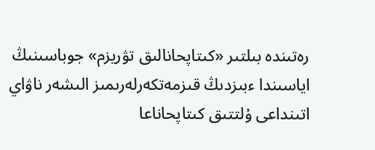رەتىندە بىلتىر «كىتاپحانالىق تۋريزم» جوباسىنىڭ اياسىندا ءبىزدىڭ قىزمەتكەرلەرىمىز الىشەر ناۋاي اتىنداعى ۇلتتىق كىتاپحاناعا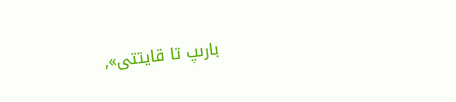بارىپ تا قايتتى»,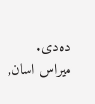دەدى.
ميراس اسان,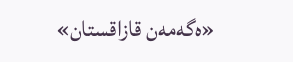«ەگەمەن قازاقستان»